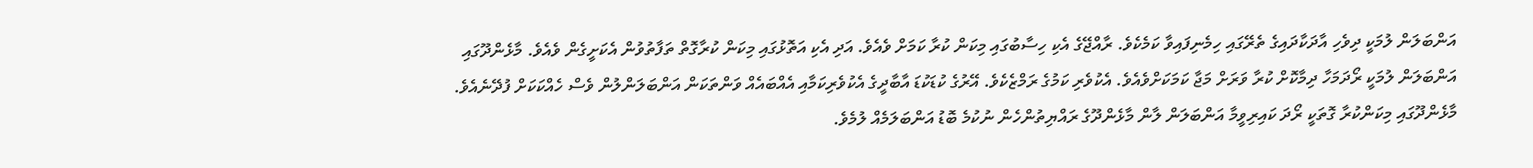އަންބަލަން ލުމަކީ ދިވެހި އާދަކާދައިގެ ތެރޭގައި ހިމެނިފައިވާ ކަމެކެވެ. ރާއްޖޭގެ އެކި ހިސާބުގައި މިކަން ކުރާ ކަމަށް ވެއެވެ. އަދި އެކި އަތޮޅުގައި މިކަން ކުރާގޮތް ތަފާތުވުން އެކަށީގެން ވެއެވެ. މާޅެންދޫގައި އަންބަލަން ލުމަކީ ރޯދަމަހާ ދިމާކޮށް ކުރާ ވަރަށް މަޖާ ކަމަކަށްވެއެވެ. އެކުވެރި ކަމުގެ ރަމްޒެކެވެ. އޭރުގެ ކުޑަކުޑަ އާބާދީގެ އެކުވެރިކަމާއި އެއްބައެއް ވަންތަކަން އަންބަލަންލުން ވެސް ހެއްކަކަށް ފުދޭނެއެވެ.
މާޅެންދޫގައި މިކަންކުރާ ގޮތަކީ ރޯދަ ކައިރިވީމާ އަންބަލަން ލާން މާޅެންދޫގެ ރައްޔިތުންހެން ނުކުމެ ބޮޑު އަންބަލަމެއް ލުމެވެ.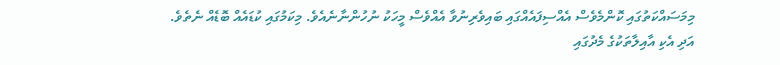މިމަސައްކަތުގައި ކޮންމެވެސް އެއްސިފައެއްގައި ބައިވެރިނުވާ އެއްވެސް މީހަކު ނުހުންނާނެއެވެ. މިކަމުގައި ކުޑައެއް ބޮޑެއް ނެތެވެ. އަދި އެކި އާއިލާތަކުގެ މެދުގައި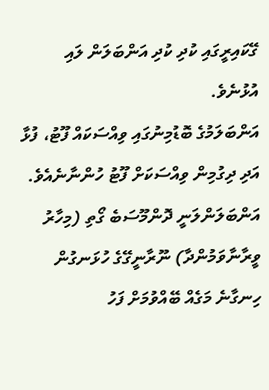ގޭކައިރީގައި ކުދި ކުދި އަންބަލަން ލައި އުޅުނެވެ.
އަންބަލަމުގެ ބޮޑުމިނުގައި ވިއްސަކައް ފޫޓު، ފުޅާ އަދި ދިގުމިން ވިއްސަކަށް ފޫޓު ހުންނާނެއެވެ. އަންބަލަންލަނީ ދޮންމޫސަބެ ގޯތި (މިހާރު ވީރާނާވަމުންދާ) ނޫރާނީގޭގެ ހުޅަނގުން ހިނގާނެ މަގެއް ބޭއްވުމަށް ފަހު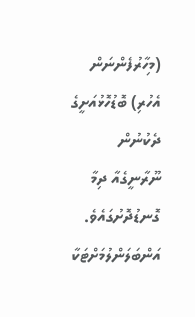(މިހާރުފެންނަން އެހުރި) ބޮޑުހޮޅުއަށީގެ ދެކުނުން ނޫރާނީގެއާ ދިމާ ގޮނޑުދޮށުގައެވެ. އަންބަލަންލުމަށްޓަކާ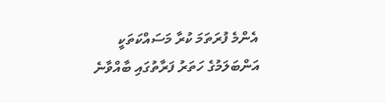އެންމެ ފުރަތަމަ ކުރާ މަސައްކަތަކީ އަންބަލަމުގެ ހަތަރު ފަރާތުގައި ބާއްވާނެ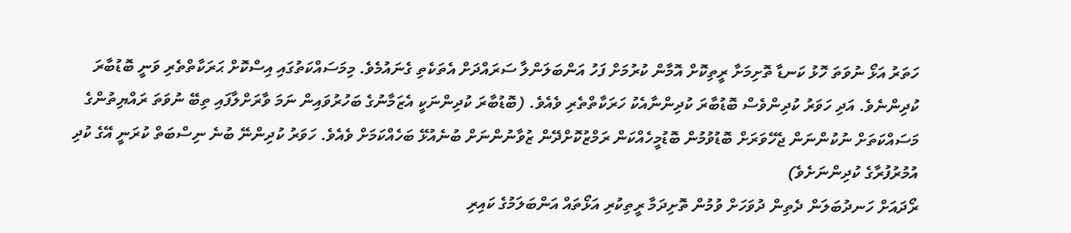ހަތަރު އަޅޯ ނުވަތަ ހޮޅު ކަނޑާ ތޮށިމަށާ ރީތިކޮށް އޮމާން ކުރުމަށް ފަހު އަންބަލަންލާ ސަރައްދަށް އެތަކެތި ގެނައުމެވެ. މިމަސައްކަތުގައި އިސްކޮށް ޙަރަކާތްތެރި ވަނީ ބޮޑުބާރަ ކުދިންނެވެ. އަދި ހަވަރު ކުދިންވެސް ބޮޑުބާރަ ކުދިންނާއެކު ހަރަކާތްތެރި ވެއެވެ. (ބޮޑުބާރަ ކުދިންނަކީ އެޒަމާނުގެ ބަހުރުވައިން ނަމަ ވާރަށްލާފައި ތިބޭ ނުވަތަ ރައްޔިތުންގެ މަސައްކަތަށް ނުކުންނަން ޖެހޭވަރަށް ބޮޑުވުމުން ބޮޑުމީހެއްކަން ރަމްޒުކޮށްދޭން ޒުވާނުންނަށް ބުނެއުޅޭ ބަހެއްކަމަށް ވެއެވެ. ހަވަރު ކުދިންނޭ ބުނެ ނިސްބަތް ކުރަނީ އޭގެ ކުދި އުމުރުފުރާގެ ކުދިންނަށެވެ)
ރޯދައަށް ހަނދުބަލަން ދެތިން ދުވަހަށް ވުމުން ތޮށިދަމާ ރީތިކުރި އަޅޯތައް އަންބަލަމުގެ ކައިރި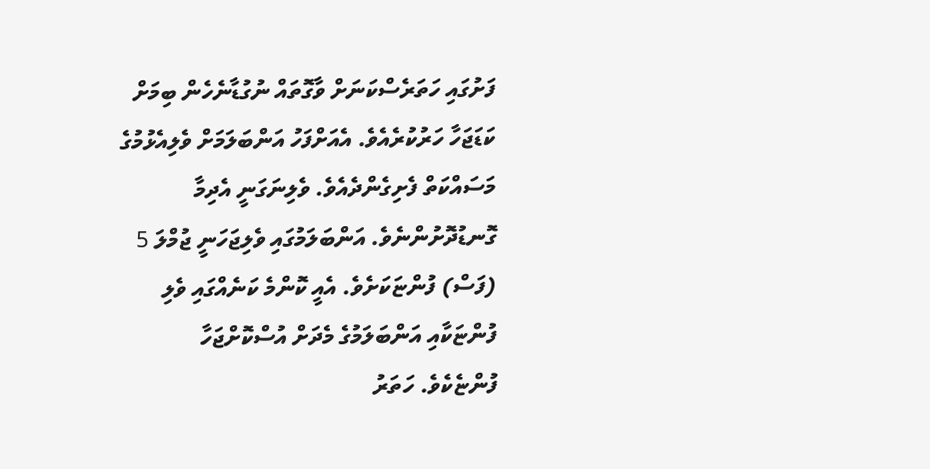ފަށުގައި ހަތަރެސްކަނަށް ވާގޮތައް ނުގުޑާނެހެން ބިމަށް ކަޑަޖަހާ ހަރުކުރެއެވެ. އެއަށްފަހު އަންބަލަމަށް ވެލިއެޅުމުގެ މަސައްކަތް ފެށިގެންދެއެވެ. ވެލިނަގަނީ އެދިމާ ގޮނޑުދޮށުންނެވެ. އަންބަލަމުގައި ވެލިޖަހަނީ ޖުމްލަ 5 (ފަސް) ފުންޏަކަށެވެ. އެއީ ކޮންމެ ކަނެއްގައި ވެލި ފުންޏަކާއި އަންބަލަމުގެ މެދަށް އުސްކޮށްޖަހާ ފުންޏެކެވެ. ހަތަރު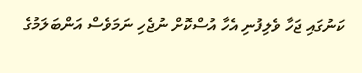ކަނުގައި ޖަހާ ވެލިފުނި އެހާ އުސްކޮށް ނުޖެހި ނަމަވެސް އަންބަލަމުގެ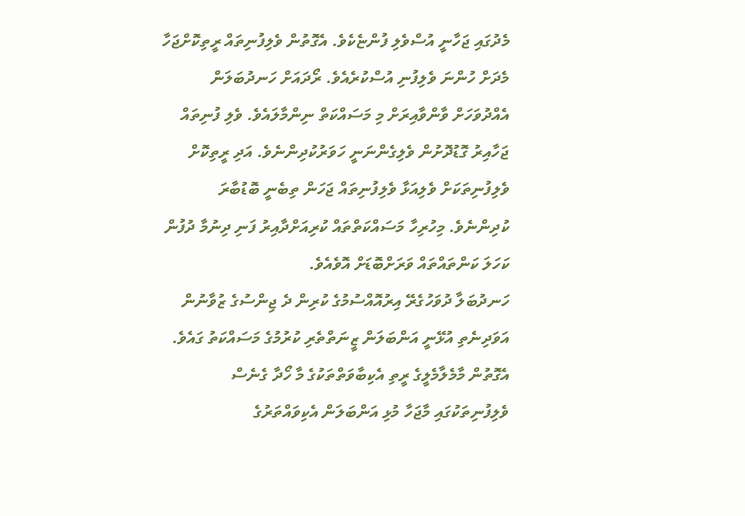މެދުގައި ޖަހާނީ އުސްވެލި ފުންޏެކެވެ. އެގޮތުން ވެލިފުނިތައް ރީތިކޮށްޖަހާ މެދަށް ހުންނަ ވެލިފުނި އުސްކުރެއެވެ. ރޯދައަށް ހަނދުބަލަން އެއްދުވަހަށް ވާންވާއިރަށް މި މަސައްކަތް ނިންމާލައެވެ. ވެލި ފުނިތައް ޖަހާއިރު ގޮޑުދޮށުން ވެލިގެންނަނީ ހަވަރުކުދިންނެވެ. އަދި ރީތިކޮށް ވެލިފުނިތަކަށް ވެލިއަޅާ ވެލިފުނިތައް ޖަހަން ތިބެނީ ބޮޑުބާރަ ކުދިންނެވެ. މިހުރިހާ މަސައްކަތްތައް ކުރިއަށްދާއިރު ފަނި ދިނުމާ ދުފުން ކަހަލަ ކަންތައްތައް ވަރަށްބޮޑަށް އޮވެއެވެ.
ހަނދުބަލާ ދުވަހުގެރޭ އިރުއޮއްސުމުގެ ކުރިން ދެ ޖިންސުގެ ޒުވާނުން އަވަދިނެތި އުޅޭނީ އަންބަލަން ޒީނަތްތެރި ކުރުމުގެ މަސައްކަތު ގައެވެ. އެގޮތުން މާމެލާމެލީގެ ރީތި އެކިބާވަތްތަކުގެ މާ ހޯދާ ގެނެސް ވެލިފުނިތަކުގައި މާޖަހާ މުޅި އަންބަލަން އެކިވައްތަރުގެ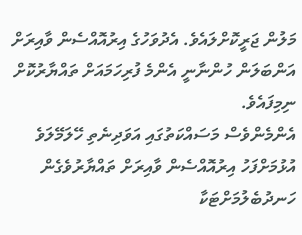މަލުން ޖަރީކޮށްލައެވެ. އެދުވަހުގެ އިރުއޮއްސެން ވާއިރަށް އަންބަލަން ހުންނާނީ އެންމެ ފުރިހަމައަށް ތައްޔާރުކޮށް ނިމިފައެވެ.
އެންމެންވެސް މަސައްކަތުގައި އަވަދިނެތި ހޭލަމޭލަވެ އުޅުމަށްފަހު އިރުއޮއްސެން ވާއިރަށް ތައްޔާރުވެގެން ހަނދުބެލުމަށްޓަކާ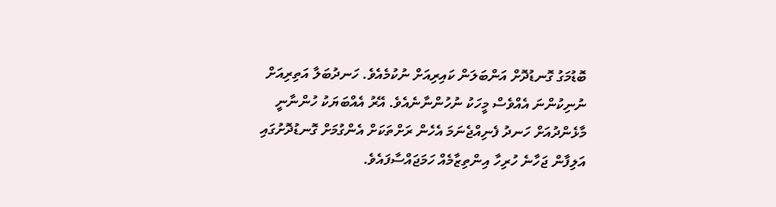ބޮޑުމަގު ގޮނޑުދޮށް އަންބަލަން ކައިރިއަށް ނުކުމެއެވެ. ހަނދުބަލާ އަތިރިއަށް ނުނިކުންނަ އެއްވެސް މީހަކު ނުހުންނާނެއެވެ. އޭރު އެއްބަޔަކު ހުންނާނީ މާޅެންދުއަށް ހަނދު ފެނިއްޖެނަމަ އެހެން ރަށްތަކަށް އެންގުމަށް ގޮނޑުދޮށުގައި އަލިފާން ޖަހާނެ ހުރިހާ އިންތިޒާމެއް ހަމަޖައްސާފައެވެ.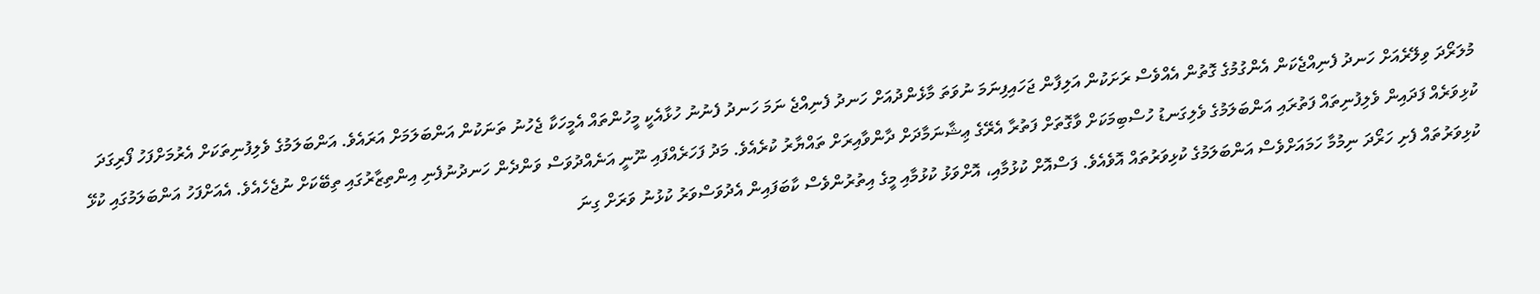މުލަރޯދަ ވިލޭރެއަށް ހަނދު ފެނިއްޖެކަން އެންގުމުގެ ގޮތުން އެއްވެސް ރަށަކުން އަލިފާން ޖަހައިފިނަމަ ނުވަތަ މާޅެންދުއަށް ހަނދު ފެނިއްޖެ ނަމަ ހަނދު ފެނުނު ހުޅާއެކީ މީހުންތައް އެމީހަކާ ޖެހުނު ތަނަކުން އަންބަލަމަށް އަރައެވެ. އަންބަލަމުގެ ވެލިފުނިތަކަށް އެރުމަށްފަހު ފޯރިގަދަ ކުޅިވަރެއް ފަދައިން ވެލިފުނިތައް ފަތުރައި އަންބަލަމުގެ ވެލިގަނޑު ހުސްބިމަކަށް ވާގޮތަށް ފަތުރާ އެރޭގެ ޢިޝާނަމާދަށް ދާންވާއިރަށް ތައްޔާރު ކުރެއެވެ. މަދު ފަހަރެއްފައި ނޫނީ އަނެއްދުވަސް ވަންދެން ހަނދުނުފެނި އިންތިޒާރުގައި ތިބޭކަށް ނުޖެހެއެވެ. އެއަށްފަހު އަންބަލަމުގައި ކުޅޭ ކުޅިވަރުތައް ފެށި ހަރޯދަ ނިމުމާ ހަމައަށްވެސް އަންބަލަމުގެ ކުޅިވަރުތައް އޮވެއެވެ. ފަސްއޮށް ކުޅުމާއި، އޮށްވަޅު ކުޅުމާއި މީގެ އިތުރުންވެސް ކާބަފައިން އެދުވަސްވަރު ކުޅުނު ވަރަށް ގިނަ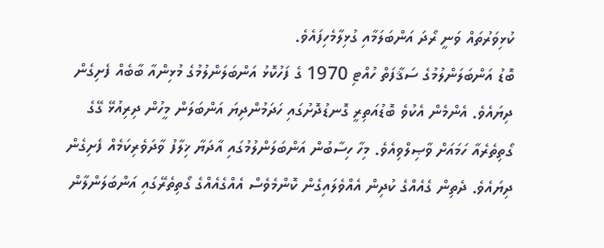ކުޅިވަރުތައް ވަނީ ރޯދަ އަންބަލަމާއި ގުޅިލާމެހިފައެވެ.
ބޮޑު އަންބަލަންލުމުގެ ސަޤާފަތް ހުއްޓި 1970 ގެ ފަހުކޮޅު އަންބަލަންލުމުގެ މުޅިންއާ ބާބެއް ފެށިގެން ދިޔައެވެ. އެންމެން އެކުވެ ބޮޑުއަތިރީ ގޮނޑުދޮށުގައި ހަދަމުންދިޔަ އަންބަލަން މީހުން ދިރިއުޅޭ ގޭގެ ގޯތިތެރެއާ ހަމައަށް ވާޞިލްވިއެވެ. މިހާ ހިސާބުން އަންބަލަންލުމުގައި އާދަޔާ ޚިލާފު ވާދަވެރިކަމެއް ފެށިގެން ދިޔައެވެ. ދެތިން ގެއެއްގެ ކުދިން އެއްވެލައިގެން ކޮންމެވެސް އެއްގެއެއްގެ ގޯތިތެރޭގައި އަންބަލަންލާން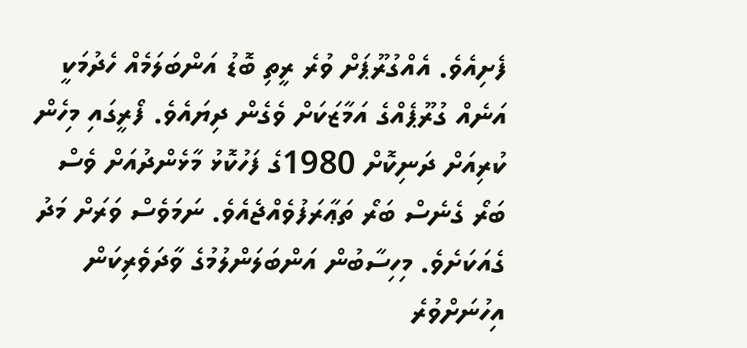ފެށިއެވެ. އެއްގުރޫޕަށް ވުރެ ރީތި ބޮޑު އަންބަލަމެއް ހެދުމަކީ އަނެއް ގުރޫޕެއްގެ އަމާޒަކަށް ވެގެން ދިޔައެވެ. ފޯރީގައި މިހެން ކުރިއަށް ދަނިކޮށް 1980ގެ ފަހުކޮޅު މާޅެންދުއަށް ވެސް ބަރޯ ގެނެސް ބަރޯ ތަޢާރަފުވެއްޖެއެވެ. ނަމަވެސް ވަރަށް މަދު ގެއަކަށެވެ. މިހިސާބުން އަންބަލަންލުމުގެ ވާދަވެރިކަން އިހުނަށްވުރެ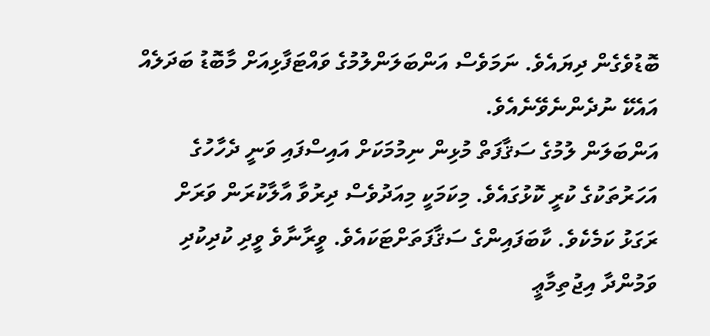ބޮޑުވެގެން ދިޔައެވެ. ނަމަވެސް އަންބަލަންލުމުގެ ވައްޓަފާޅިއަށް މާބޮޑު ބަދަލެއް އައެކޭ ނުދެންނެވޭނެއެވެ.
އަންބަލަން ލުމުގެ ސަޤާފަތް މުޅިން ނިމުމަކަށް އައިސްފައި ވަނީ ދެހާހުގެ އަހަރުތަކުގެ ކުރީ ކޮޅުގައެވެ. މިކަމަކީ މިއަދުވެސް ދިރުވާ އާލާކުރަން ވަރަށް ރަގަޅު ކަމެކެވެ. ކާބަފައިންގެ ސަޤާފަތަށްޓަކައެވެ. ވީރާނާވެ ވީދި ކުދިކުދި ވަމުންދާ އިޖުތިމާޢީ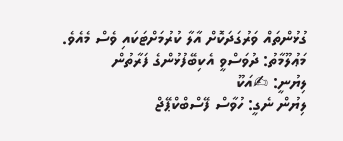ގުޅުންތައް ވަރުގަދަކޮށް އާލާ ކުރުމަށްޓަކައި ވެސް މެއެވެ.
މަޢުލޫމާތު: ދުވަސްވީ އެކިބޭފުޅުންގެ ފަރާތުން
ލިޔުނީ: ✍އަކޫ
ލިޔުން ނެގީ: ހުވާސް ފޭސްބްކްޕޭޖް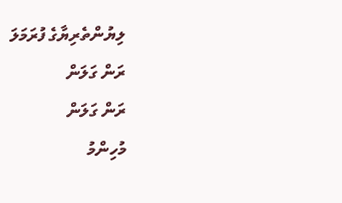ލިޔުންތެރިޔާގެ ފުރަމަލަ
ރަން ގަލަން
ރަން ގަލަން
މުހިންމު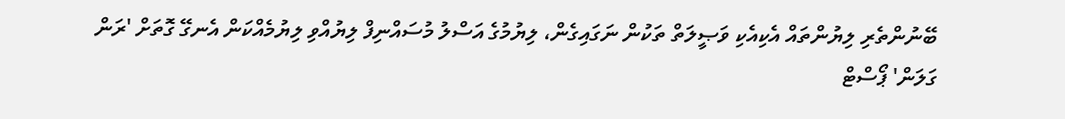ބޭނުންތެރި ލިޔުންތައް އެކިއެކި ވަޞީލަތް ތަކުން ނަގައިގެން، ލިޔުމުގެ އަސްލު މުސައްނިފް ލިޔުއްވި ލިޔުމެއްކަން އެނގޭ ގޮތަށް 'ރަން ގަލަން' ޕޯސްޓް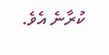ކުރާނެ އެވެ.